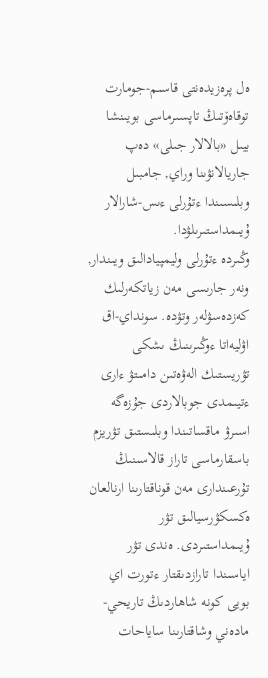ەل پرەزيدەنتى قاسىم-جومارت توقاەۆتىڭ تاپسىرماسى بويىنشا بيىل «بالالار جىلى» دەپ جاريالانۋىنا وراي, جامبىل وبلىسىندا ءتۇرلى ءىس-شارالار ۇيىمداستىرىلۋدا.
وڭىردە ءتۇرلى وليمپيادالىق ويىندار, ونەر جارىسى مەن زياتكەرلىك كەزدەسۋلەر وتۋدە. سونداي-اق اۋليەاتا ءوڭىرىنىڭ ىشكى تۋريستىك الەۋەتىن دامىتۋ ءارى ءتيىمدى جوبالاردى جۇزەگە اسىرۋ ماقساتىندا وبلىستىق تۋريزم باسقارماسى تاراز قالاسىنىڭ تۇرعىندارى مەن قوناقتارىنا ارنالعان ەكسكۋرسيالىق تۋر ۇيىمداستىردى. ەندى تۋر اياسىندا تارازدىقتار ءتورت اي بويى كونە شاھاردىڭ تاريحي-مادەني وشاقتارىنا ساياحات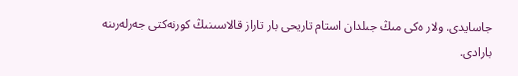جاسايدى. ولار ەكى مىڭ جىلدان استام تاريحى بار تاراز قالاسىنىڭ كورنەكتى جەرلەرىنە بارادى.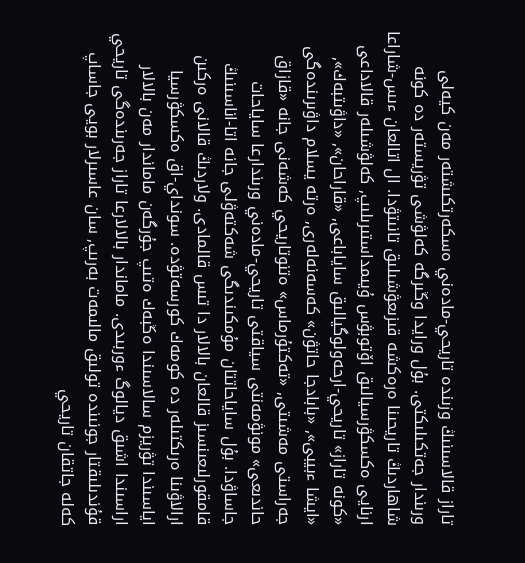تاراز قالاسىنىڭ وزىندە تاريحي-مادەني ەسكەرتكىشتەر مەن كيەلى ورىندار جەتكىلىكتى. بۇل ورايدا وڭىرگە كەلۋشى تۋريستەر دە كونە شاھاردىڭ تاريحىنا ەرەكشە قىزىعۋشىلىق تانىتۋدا. ال اتالعان ءىس-شاراعا ارنايى ەكسكۋرسيالىق اۆتوبۋس ۇيىمداستىرىلىپ, كەلۋشىلەر قالاداعى «كونە تاراز» تاريحي-ارحەولوگيالىق ساياباعى, «قاراحان», «داۋىتبەك», «ايشا ءبيبى», «بابادجا حاتۋن» كەسەنەلەرى, ەرتە يسلام داۋىرىندەگى جەراستى مەشىتى, «تەكتۇرماس» ەتنوتاريحي كەشەنى جانە «قازاق حاندىعى» مونۋمەنتى سياقتى تاريحي-مادەني ورىندارعا ساياحات جاساۋدا. بۇل ساياحاتتان مۇمكىندىگى شەكتەۋلى جانە اتا-اناسىنىڭ قامقورلىعىنسىز قالعان بالالار دا تىس قالمادى. ولاردىڭ قالانى ەركىن ارالاۋىنا ەرىكتىلەر دە كومەك كورسەتۋدە. سونداي-اق ەكسكۋرسيا اياسىندا تۋريزم سالاسىندا ەڭبەك ەتىپ جۇرگەن ماماندار مەن بالالار اراسىندا اشىق ديالوگ ءوربىدى. ماماندار بالالارعا تاراز جەرىندەگى تاريحي قۇندىلىقتار جونىندە تولىق مالىمەت بەرىپ, سان عاسىرلار بويى جاساپ كەلە جاتقان تاريحي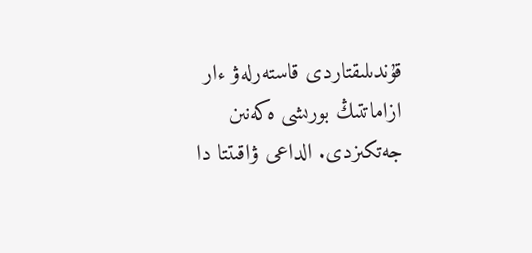قۇندىلىقتاردى قاستەرلەۋ ءار ازاماتتىڭ بورىشى ەكەنىن جەتكىزدى. الداعى ۋاقىتتا دا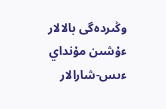وڭىردەگى بالالار ءۇشىن مۇنداي ءىس-شارالار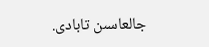جالعاسىن تابادى.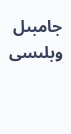جامبىل وبلىسى